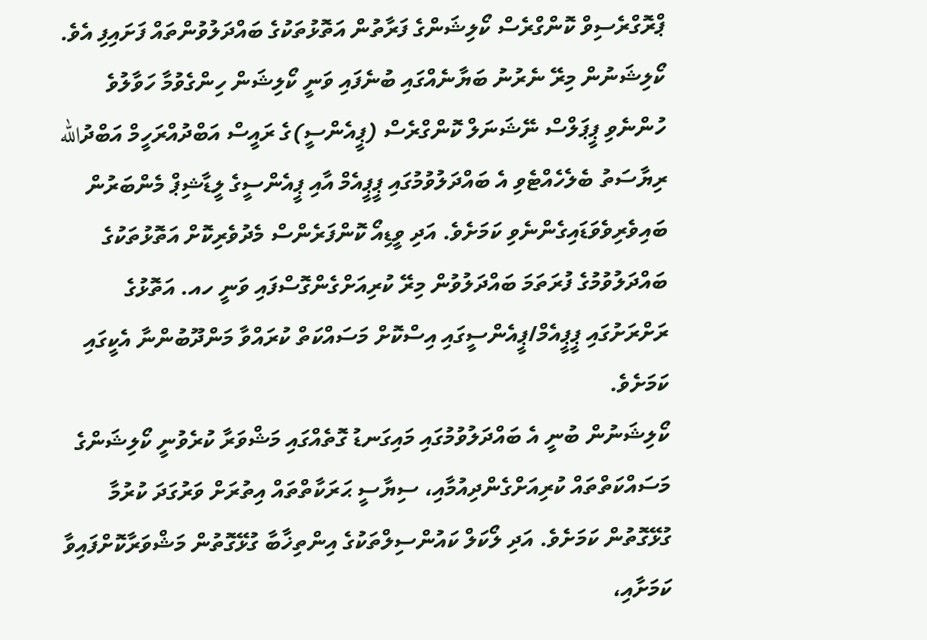ޕްރޮގްރެސިވް ކޮންގްރެސް ކޯލިޝަންގެ ފަރާތުން އަތޮޅުތަކުގެ ބައްދަލުވުންތައް ފަށައިފި އެވެ.
ކޯލިޝަނުން މިރޭ ނެރުނު ބަޔާނެއްގައި ބުނެފައި ވަނީ ކޯލިޝަން ހިންގެވުމާ ހަވާލުވެ ހުންނެވި ޕީޕަލްސް ނޭޝަނަލް ކޮންގްރެސް (ޕީއެންސީ)ގެ ރައީސް އަބްދުއްރަހީމް އަބްދުالله ރިޔާސަތު ބެލެހެއްޓެވި އެ ބައްދަލުވުމުގައި ޕީޕީއެމް އާއި ޕީއެންސީގެ ލީޑާޝިޕް މެންބަރުން ބައިވެރިވެވަޑައިގެންނެވި ކަމަށެވެ. އަދި ވީޑިއޯ ކޮންފަރެންސް މެދުވެރިކޮށް އަތޮޅުތަކުގެ ބައްދަލުވުމުގެ ފުރަތަމަ ބައްދަލުވުން މިރޭ ކުރިއަށްގެންގޮސްފައި ވަނީ ހއ. އަތޮޅުގެ ރަށްރަށުގައި ޕީޕީއެމް/ޕީއެންސީގައި އިސްކޮށް މަސައްކަތް ކުރައްވާ މަންދޫބުންނާ އެކީގައި ކަމަށެވެ.
ކޯލިޝަނުން ބުނީ އެ ބައްދަލުވުމުގައި މައިގަނޑު ގޮތެއްގައި މަޝްވަރާ ކުރެވުނީ ކޯލިޝަންގެ މަސައްކަތްތައް ކުރިއަށްގެންދިއުމާއި، ސިޔާސީ ޙަރަކާތްތައް އިތުރަށް ވަރުގަދަ ކުރުމާ ގުޅޭގޮތުން ކަމަށެވެ. އަދި ލޯކަލް ކައުންސިލްތަކުގެ އިންތިޚާބާ ގުޅޭގޮތުން މަޝްވަރާކޮށްފައިވާ ކަމަށާއި،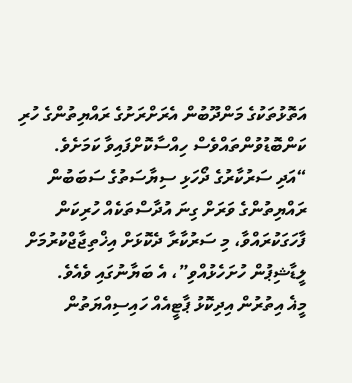އަތޮޅުތަކުގެ މަންދޫބުން އެރަށްރަށުގެ ރައްޔިތުންގެ ހުރި ކަންބޮޑުވުންތައްވެސް ހިއްސާކޮށްފައިވާ ކަމަށެވެ.
“އަދި ސަރުކާރުގެ ދޯހަޅި ސިޔާސަތުގެ ސަބަބުން ރައްޔިތުންގެ ވަރަށް ގިނަ އުދާސްތަކެއް ހުރިކަން ފާހަގަކުރައްވާ، މި ސަރުކާރާ ދެކޮޅަށް އިޚްތިޖާޖްކުރުމަށް ލީޑާޝިޕުން ހުށަހެޅުއްވި”، އެ ބަޔާނުގައި ވެއެވެ.
މީޣެ އިތުރުން އިދިކޮޅު ޕާޓީއެއް ހައިސިއްޔަތުން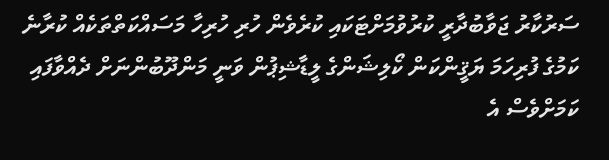ސަރުކާރު ޖަވާބުދާރީ ކުރުވުމަށްޓަކައި ކުރެވެން ހުރި ހުރިހާ މަސައްކަތްތަކެއް ކުރާނެ ކަމުގެ ފުރިހަމަ ޔަޤީންކަން ކޯލިޝަންގެ ލީޑާޝިޕުން ވަނީ މަންދޫބުންނަށް ދެއްވާފައި ކަމަށްވެސް އެ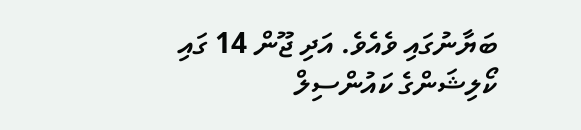ބަޔާނުގައި ވެއެވެ. އަދި ޖޫން 14 ގައި ކޯލިޝަންގެ ކައުންސިލް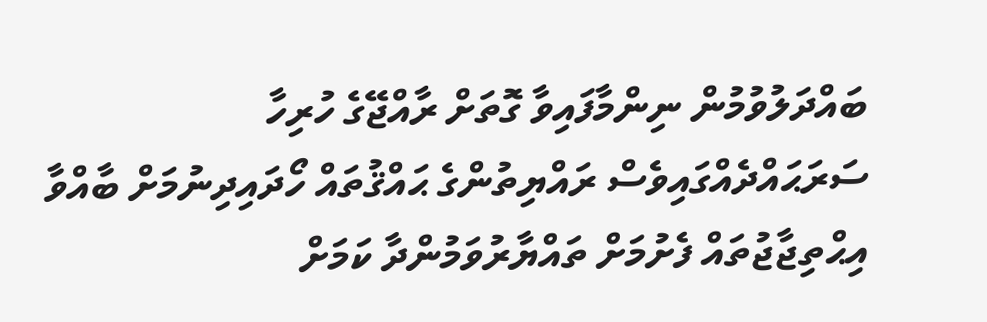ބައްދަލުވުމުން ނިންމާފައިވާ ގޮތަށް ރާއްޖޭގެ ހުރިހާ ސަރަޙައްދެއްގައިވެސް ރައްޔިތުންގެ ޙައްޤުތައް ހޯދައިދިނުމަށް ބާއްވާ އިޙްތިޖާޖުތައް ފެށުމަށް ތައްޔާރުވަމުންދާ ކަމަށް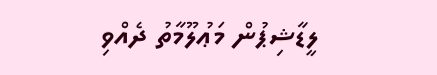ލީޑާޝިޕުން މަޢުލޫމާތު ދެއްވި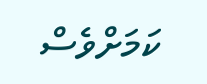ކަމަށްވެސް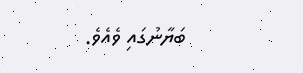ބަޔާނުގައި ވެއެވެ.